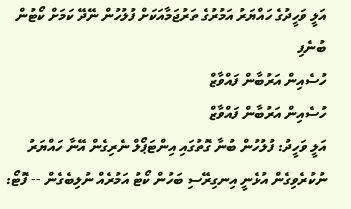އަލީ ވަހީދުގެ ހައްޔަރު އަމުރުގެ ތަރުޖަމާއަކަށް ފުލުހުން ނޭދޭ ކަމަށް ކޯޓުން ބުނެފި
ހުސެއިން އަރުބާން ފައްވާޒް
ހުސެއިން އަރުބާން ފައްވާޒް
އަލީ ވަހީދު: ފުލުހުން ބުނާ ގޮތުގައި އިންޓަޕޯލް ނެރިގެން އޭނާ ހައްޔަރު ނުކުރެވިގެން އުޅެނީ އިނގިރޭސި ބަހުން ކޯޓު އަމުރެއް ނުލިބެގެން -- ފޮޓޯ: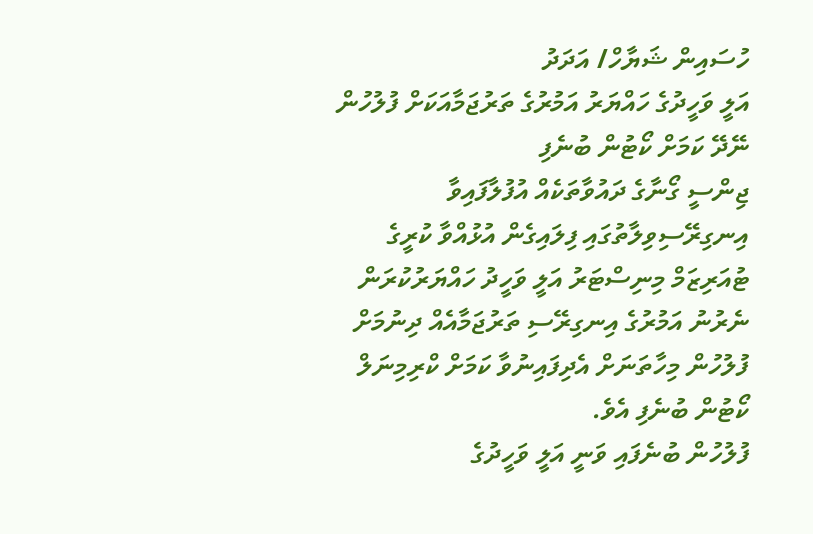ހުސައިން ޝަޔާހް/ އަދަދު
އަލީ ވަހީދުގެ ހައްޔަރު އަމުރުގެ ތަރުޖަމާއަކަށް ފުލުހުން ނޭދޭ ކަމަށް ކޯޓުން ބުނެފި
ޖިންސީ ގޯނާގެ ދައުވާތަކެއް އުފުލާފައިވާ އިނގިރޭސިވިލާތުގައި ފިލައިގެން އުޅުއްވާ ކުރީގެ ޓުއަރިޒަމް މިނިސްޓަރު އަލީ ވަހީދު ހައްޔަރުކުރަން ނެރުނު އަމުރުގެ އިނގިރޭސި ތަރުޖަމާއެއް ދިނުމަށް ފުލުހުން މިހާތަނަށް އެދިފައިނުވާ ކަމަށް ކްރިމިނަލް ކޯޓުން ބުނެފި އެވެ.
ފުލުހުން ބުނެފައި ވަނީ އަލީ ވަހީދުގެ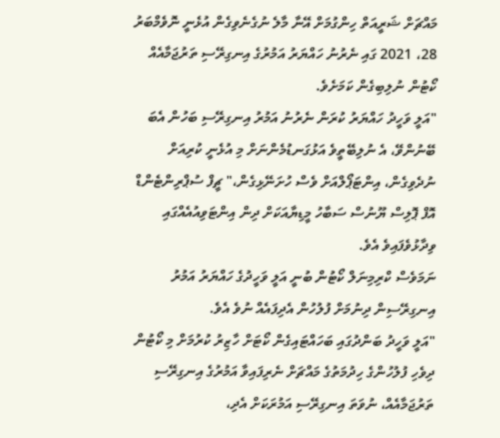މައްޗަށް ޝަރީއަތް ހިންގުމަށް އޭނާ މާލެ ނުގެނެވިގެން އުޅެނީ ނޮވެމްބަރު 28، 2021 ގައި ނެރުނު ހައްޔަރު އަމުރުގެ އިނގިރޭސި ތަރުޖަމާއެއް ކޯޓުން ނުލިބިގެން ކަމަށެވެ.
"އަލީ ވަހީދު ހައްޔަރު ކުރަން ނެރުނު އަމުރު އިނގިރޭސި ބަހުން އެބަ ބޭނުންވޭ، އެ ނުލިބޭތީވެ އަޅުގަނޑުމެންނަށް މި އުޅެނީ ކުރިއަށް ނުދެވިގެން، އިންޓަޕޯލްއަށް ވެސް ހުށަނޭޅިގެން،" ޗީފް ސުޕްރިންޓެންޑް އޮފް ޕޮލިސް ޔޫނުސް ސަބާހު މީޑިޔާއަކަށް ދިން އިންޓަވިއުއެއްގައި ވިދާޅުވެފައިވެ އެވެ.
ނަމަވެސް ކްރިމިނަލް ކޯޓުން ބުނީ އަލީ ވަހީދުގެ ހައްޔަރު އަމުރު އިނގިރޭސިން ދިނުމަށް ފުލުހުން އެދިފައެއް ނުވެ އެވެ.
"އަލީ ވަހީދު ބަންދުގައި ބަހައްޓައިގެން ކޯޓަށް ހާޒިރު ކުރުމަށް މި ކޯޓުން ދިވެހި ފުލުހުންގެ ހިދުމަތުގެ މައްޗަށް ނެރިފައިވާ އަމުރުގެ އިނގިރޭސި ތަރުޖަމާއެއް، ނުވަތަ އިނގިރޭސި އަމުރަކަށް އެދި،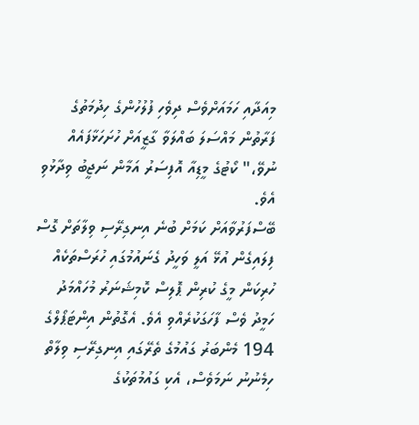މިއަދާއި ހަމައަށްވެސް ދިވެހި ފުލުހުންގެ ހިދުމަތުގެ ފަރާތުން މައްސަލަ ބައްލަވާ ގާޒީއަށް ހުށަހަޅާފައެއް ނުވޭ،" ކޯޓުގެ މީޑިއާ އޮފިސަރު އަމާން ނަޖީބު ވިދާޅުވި އެވެ.
ބޭސްފަރުވާއަށް ކަމަށް ބުނެ އިނގިރޭސި ވިލާތަށް ގޮސް ފިލައިގެން އުޅޭ އަލީ ވަހީދު ގެނައުމުގައި ހުރަސްތަކެއް ހުރިކަން މީގެ ކުރިން ޕޮލިސް ކޮމިޝަނަރު މުހައްމަދު ހަމީދު ވެސް ފާހަގަކުރެއްވި އެވެ. އެގޮތުން އިންޓަޕޯލްގެ 194 މެންބަރު ގައުމުގެ ތެރޭގައި އިނގިރޭސި ވިލާތް ހިމެނުނު ނަމަވެސް، އެކި ގައުމުތަކުގެ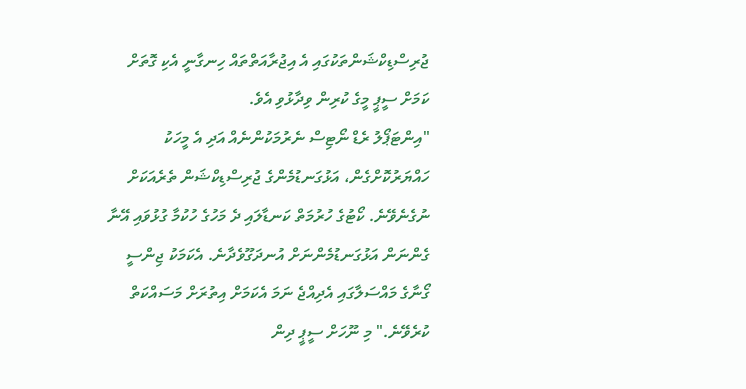ޖުރިސްޑިކްޝަންތަކުގައި އެ އިޖުރާއަތްތައް ހިނގާނީ އެކި ގޮތަށް ކަމަށް ސީޕީ މީގެ ކުރިން ވިދާޅުވި އެވެ.
"އިންޓަޕޯލު ރެޑް ނޯޓިސް ނެރުމަކުންނެއް އަދި އެ މީހަކު ހައްޔަރުކޮށްގެން، އަޅުގަނޑުމެންގެ ޖުރިސްޑިކްޝަން ތެރެއަކަށް ނުގެނެވޭނެ. ކޯޓުގެ ހުރުމަތް ކަނޑާލައި ދެ މަހުގެ ހުކުމާ ގުޅުވައި އޭނާ ގެންނަން އަޅުގަނޑުމެންނަށް އުނދަގޫވެދާނެ. އެކަމަކު ޖިންސީ ގޯނާގެ މައްސަލާގައި އެދިއްޖެ ނަމަ އެކަމަށް އިތުރަށް މަސައްކަތް ކުރެވޭނެ." މި ނޫހަށް ސީޕީ ދިން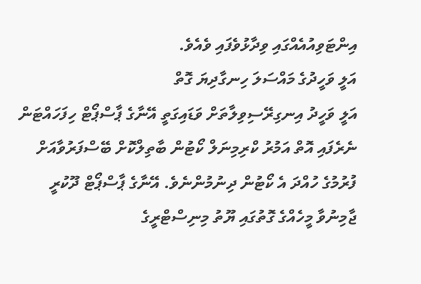އިންޓަވިއުއެއްގައި ވިދާޅުވެފައި ވެއެވެ.
އަލީ ވަހީދުގެ މައްސަލަ ހިނގާދިޔަ ގޮތް
އަލީ ވަހީދު އިނގިރޭސިވިލާތަށް ވަޑައިގަތީ އޭނާގެ ޕާސްޕޯޓް ހިފަހައްޓަން ނެރެފައި އޮތް އަމުރު ކްރިމިނަލް ކޯޓުން ބާތިލްކޮށް ބޭސްފަރުވާއަށް ފުރުމުގެ ހުއްދަ އެ ކޯޓުން ދިނުމުންނެވެ. އޭނާގެ ޕާސްޕޯޓް ދޫކުރީ ޖާމިނުވާ މީހެއްގެ ގޮތުގައި ޔޫތު މިނިސްޓްރީގެ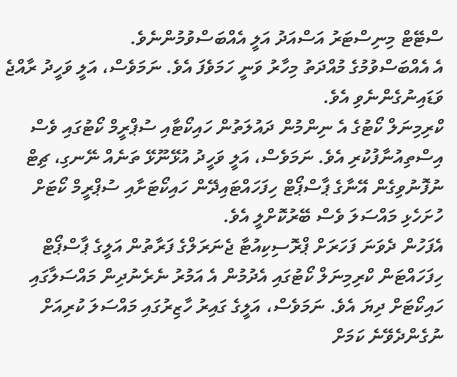ސްޓޭޓް މިނިސްޓަރު އަސްއަދު އަލީ އެއްބަސްވުމުންނެވެ.
އެ އެއްބަސްވުމުގެ މުއްދަތު މިހާރު ވަނީ ހަމަވެފަ އެވެ. ނަމަވެސް، އަލީ ވަހީދު ރާއްޖެ ވަޑައިނުގެންނެވި އެވެ.
ކްރިމިނަލް ކޯޓުގެ އެ ނިންމުން ދައުލަތުން ހައިކޯޓާއި ސުޕްރީމް ކޯޓުގައި ވެސް އިސްތިއުނާފުކުރި އެވެ. ނަމަވެސް، އަލީ ވަހީދު އުޅޭނޫޅޭ ތަނެއް ނޭނގި، ޗިޓް ނުފޮނުވިގެން އޭނާގެ ޕާސްޕޯޓް ހިފަހައްޓައިދޭން ހައިކޯޓަށާއި ސުޕްރީމް ކޯޓަށް ހުށަހެޅި މައްސަލަ ވެސް ބޭރުކޮށްލީ އެވެ.
އެފަހުން ދެވަނަ ފަހަރަށް ޕްރޮސިކިއުޓާ ޖެނަރަލްގެ ފަރާތުން އަލީގެ ޕާސްޕޯޓް ހިފަހައްޓަން ކްރިމިނަލް ކޯޓުގައި އެދުމުން އެ އަމުރު ނެރެނުދިން މައްސަލާގައި ހައިކޯޓަށް ދިޔަ އެވެ. ނަމަވެސް، އަލީގެ ގައިރު ހާޒިރުގައި މައްސަލަ ކުރިއަށް ނުގެންދެވޭނެ ކަމަށް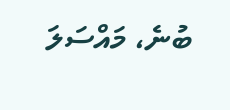ބުނެ، މައްސަލަ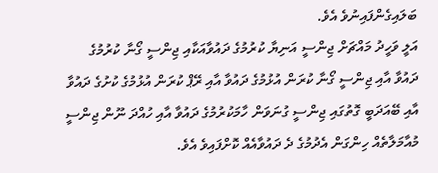ބަލައިގެންފައިނުވެ އެވެ.
އަލީ ވަހީދު މައްޗަށް ޖިންސީ އަނިޔާ ކުރުމުގެ ދައުވާއަކާއި ޖިންސީ ގޯނާ ކުރުމުގެ ދައުވާ އާއި ޖިންސީ ގޯނާ ކުރަން އުޅުމުގެ ދައުވާ އާއި ރޭޕް ކުރަން އުޅުމުގެ ކުށުގެ ދައުވާ އާއި ބޭއަދަބީ ގޮތުގައި ޖިންސީ ގުނަވަން ހާމަކުރުމުގެ ދައުވާ އާއި ހުއްދަ ނޫން ޖިންސީ މުއާމަލާތެއް ހިންގަން އެދުމުގެ ދެ ދައުވާއެއް ކޮށްފައިވެ އެވެ.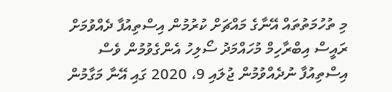މި ތުހުމަތުތައް އޭނާގެ މައްޗަށް ކުރުމުން އިސްތިއުފާ ދެއްވުމަށް ރައީސް އިބްރާހިމް މުހައްމަދު ސޯލިހު އެންގެވުމުން ވެސް އިސްތިއުފާ ނުދެއްވުމުން ޖުލައި 9، 2020 ގައި އޭނާ މަގާމުން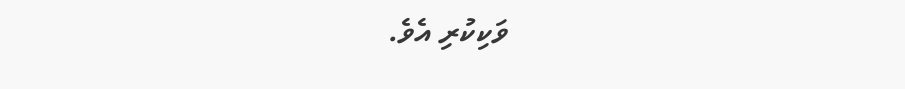ވަކިކުރި އެވެ.